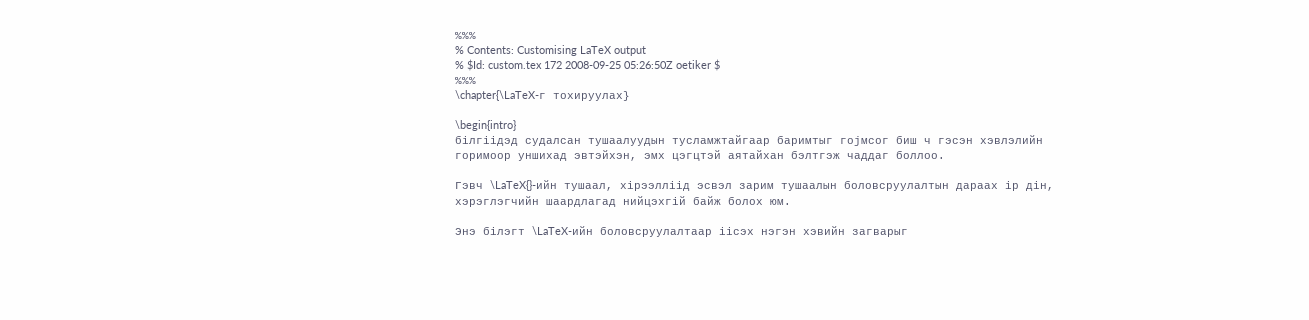%%%
% Contents: Customising LaTeX output
% $Id: custom.tex 172 2008-09-25 05:26:50Z oetiker $
%%%
\chapter{\LaTeX-г тохируулах}

\begin{intro}
білгіідэд судалсан тушаалуудын тусламжтайгаар баримтыг гојмсог биш ч гэсэн хэвлэлийн горимоор уншихад эвтэйхэн, эмх цэгцтэй аятайхан бэлтгэж чаддаг боллоо.

Гэвч \LaTeX{}-ийн тушаал, хірээлліід эсвэл зарим тушаалын боловсруулалтын дараах ір дін, хэрэглэгчийн шаардлагад нийцэхгій байж болох юм.

Энэ білэгт \LaTeX-ийн боловсруулалтаар іісэх нэгэн хэвийн загварыг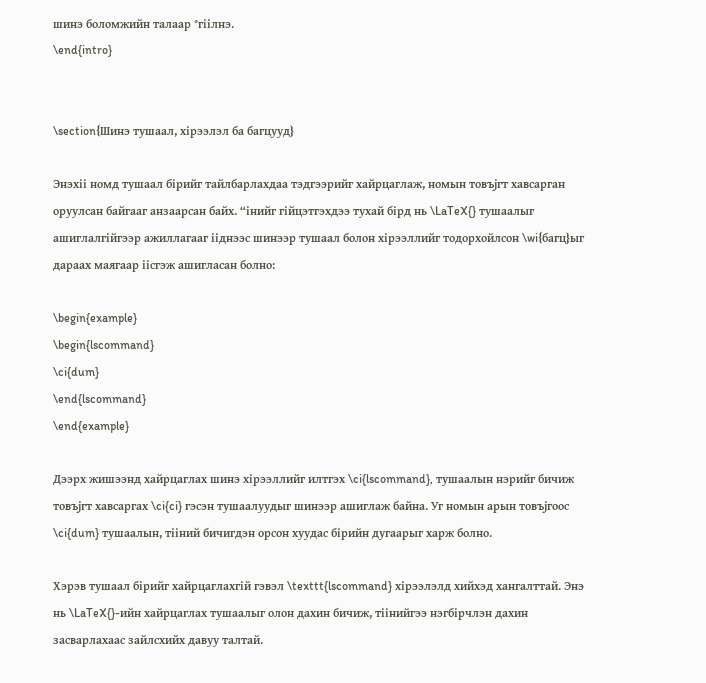шинэ боломжийн талаар °гіілнэ.
\end{intro}


\section{Шинэ тушаал, хірээлэл ба багцууд}

Энэхіі номд тушаал бірийг тайлбарлахдаа тэдгээрийг хайрцаглаж, номын товъјгт хавсарган оруулсан байгааг анзаарсан байх. “інийг гійцэтгэхдээ тухай бірд нь \LaTeX{} тушаалыг ашиглалгійгээр ажиллагааг ііднээс шинээр тушаал болон хірээллийг тодорхойлсон \wi{багц}ыг дараах маягаар іісгэж ашигласан болно:

\begin{example}
\begin{lscommand}
\ci{dum}
\end{lscommand}
\end{example}

Дээрх жишээнд хайрцаглах шинэ хірээллийг илтгэх \ci{lscommand}, тушаалын нэрийг бичиж товъјгт хавсаргах \ci{ci} гэсэн тушаалуудыг шинээр ашиглаж байна. Уг номын арын товъјгоос \ci{dum} тушаалын, тііний бичигдэн орсон хуудас бірийн дугаарыг харж болно.

Хэрэв тушаал бірийг хайрцаглахгій гэвэл \texttt{lscommand} хірээлэлд хийхэд хангалттай. Энэ нь \LaTeX{}-ийн хайрцаглах тушаалыг олон дахин бичиж, тіінийгээ нэгбірчлэн дахин засварлахаас зайлсхийх давуу талтай.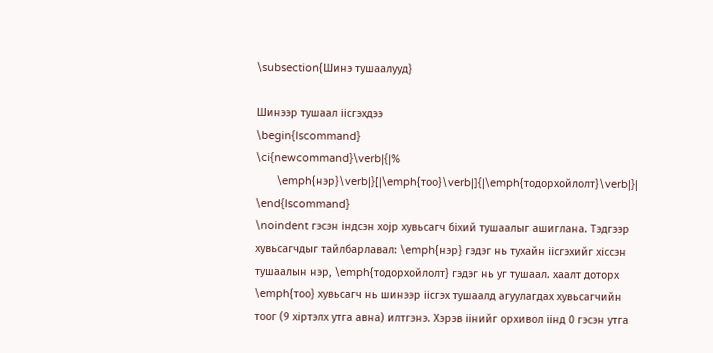\subsection{Шинэ тушаалууд}

Шинээр тушаал іісгэхдээ
\begin{lscommand}
\ci{newcommand}\verb|{|%
       \emph{нэр}\verb|}[|\emph{тоо}\verb|]{|\emph{тодорхойлолт}\verb|}|
\end{lscommand}
\noindent гэсэн індсэн хојр хувьсагч біхий тушаалыг ашиглана. Тэдгээр хувьсагчдыг тайлбарлавал: \emph{нэр} гэдэг нь тухайн іісгэхийг хіссэн тушаалын нэр, \emph{тодорхойлолт} гэдэг нь уг тушаал. хаалт доторх \emph{тоо} хувьсагч нь шинээр іісгэх тушаалд агуулагдах хувьсагчийн тоог (9 хіртэлх утга авна) илтгэнэ. Хэрэв іінийг орхивол іінд 0 гэсэн утга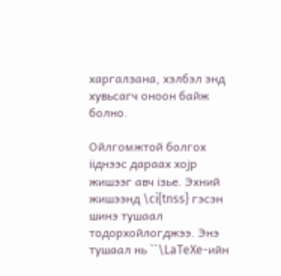харгалзана, хэлбэл энд хувьсагч оноон байж болно.

Ойлгомжтой болгох ііднээс дараах хојр жишээг авч ізье. Эхний жишээнд \ci{tnss} гэсэн шинэ тушаал тодорхойлогджээ. Энэ тушаал нь ``\LaTeXe-ийн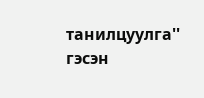танилцуулга'' гэсэн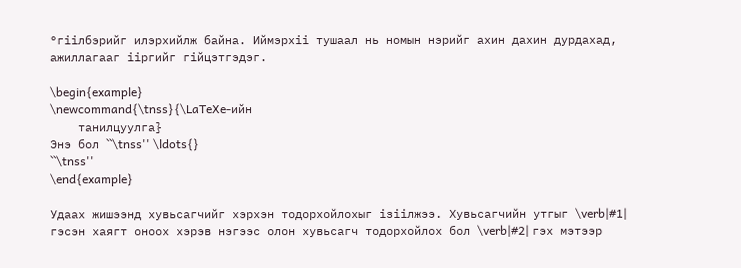°гіілбэрийг илэрхийлж байна. Иймэрхіі тушаал нь номын нэрийг ахин дахин дурдахад, ажиллагааг ііргийг гійцэтгэдэг.

\begin{example}
\newcommand{\tnss}{\LaTeXe-ийн
    танилцуулга}
Энэ бол ``\tnss'' \ldots{}
``\tnss''
\end{example}

Удаах жишээнд хувьсагчийг хэрхэн тодорхойлохыг ізіілжээ. Хувьсагчийн утгыг \verb|#1| гэсэн хаягт оноох хэрэв нэгээс олон хувьсагч тодорхойлох бол \verb|#2| гэх мэтээр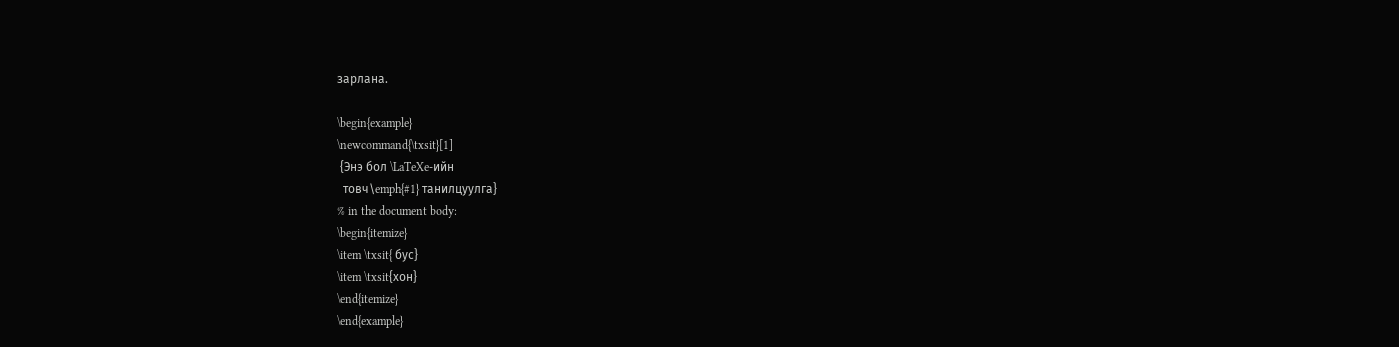зарлана.

\begin{example}
\newcommand{\txsit}[1]
 {Энэ бол \LaTeXe-ийн
  товч\emph{#1} танилцуулга}
% in the document body:
\begin{itemize}
\item \txsit{ бус}
\item \txsit{хон}
\end{itemize}
\end{example}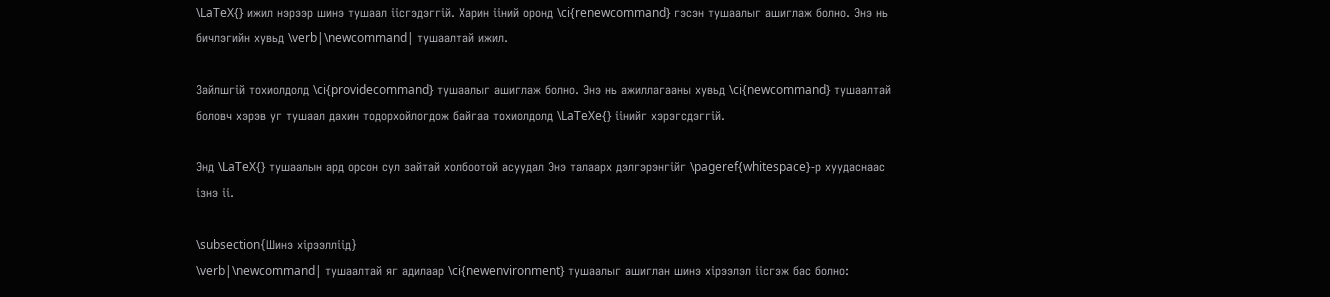\LaTeX{} ижил нэрээр шинэ тушаал іісгэдэггій. Харин ііний оронд \ci{renewcommand} гэсэн тушаалыг ашиглаж болно. Энэ нь бичлэгийн хувьд \verb|\newcommand| тушаалтай ижил.

Зайлшгій тохиолдолд \ci{providecommand} тушаалыг ашиглаж болно. Энэ нь ажиллагааны хувьд \ci{newcommand} тушаалтай боловч хэрэв уг тушаал дахин тодорхойлогдож байгаа тохиолдолд \LaTeXe{} іінийг хэрэгсдэггій.

Энд \LaTeX{} тушаалын ард орсон сул зайтай холбоотой асуудал Энэ талаарх дэлгэрэнгійг \pageref{whitespace}-р хуудаснаас ізнэ іі.

\subsection{Шинэ хірээлліід}
\verb|\newcommand| тушаалтай яг адилаар \ci{newenvironment} тушаалыг ашиглан шинэ хірээлэл іісгэж бас болно: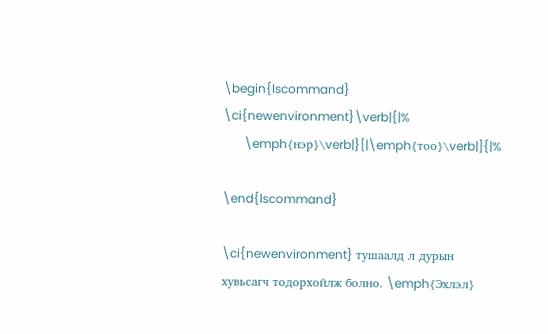\begin{lscommand}
\ci{newenvironment}\verb|{|%
       \emph{нэр}\verb|}[|\emph{тоо}\verb|]{|%

\end{lscommand}

\ci{newenvironment} тушаалд л дурын хувьсагч тодорхойлж болно. \emph{Эхлэл}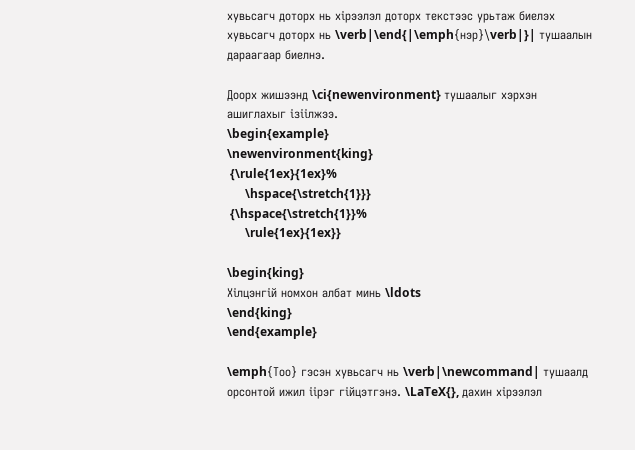хувьсагч доторх нь хірээлэл доторх текстээс урьтаж биелэх хувьсагч доторх нь \verb|\end{|\emph{нэр}\verb|}| тушаалын дараагаар биелнэ.

Доорх жишээнд \ci{newenvironment} тушаалыг хэрхэн ашиглахыг ізіілжээ.
\begin{example}
\newenvironment{king}
 {\rule{1ex}{1ex}%
      \hspace{\stretch{1}}}
 {\hspace{\stretch{1}}%
      \rule{1ex}{1ex}}

\begin{king}
Хілцэнгій номхон албат минь \ldots
\end{king}
\end{example}

\emph{Тоо} гэсэн хувьсагч нь \verb|\newcommand| тушаалд орсонтой ижил іірэг гійцэтгэнэ. \LaTeX{}, дахин хірээлэл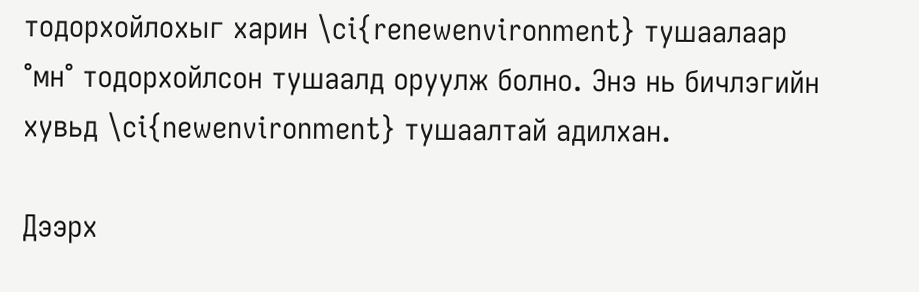тодорхойлохыг харин \ci{renewenvironment} тушаалаар °мн° тодорхойлсон тушаалд оруулж болно. Энэ нь бичлэгийн хувьд \ci{newenvironment} тушаалтай адилхан.

Дээрх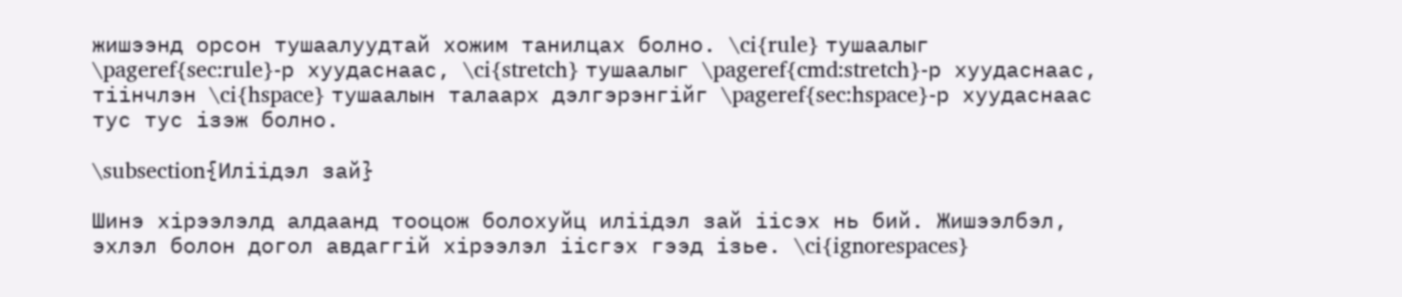жишээнд орсон тушаалуудтай хожим танилцах болно. \ci{rule} тушаалыг \pageref{sec:rule}-р хуудаснаас, \ci{stretch} тушаалыг \pageref{cmd:stretch}-р хуудаснаас, тіінчлэн \ci{hspace} тушаалын талаарх дэлгэрэнгійг \pageref{sec:hspace}-р хуудаснаас тус тус ізэж болно.

\subsection{Иліідэл зай}

Шинэ хірээлэлд алдаанд тооцож болохуйц иліідэл зай іісэх нь бий. Жишээлбэл, эхлэл болон догол авдаггій хірээлэл іісгэх гээд ізье. \ci{ignorespaces}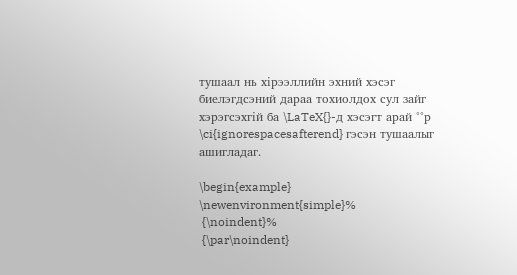тушаал нь хірээллийн эхний хэсэг биелэгдсэний дараа тохиолдох сул зайг хэрэгсэхгій ба \LaTeX{}-д хэсэгт арай °°р \ci{ignorespacesafterend} гэсэн тушаалыг ашигладаг.

\begin{example}
\newenvironment{simple}%
 {\noindent}%
 {\par\noindent}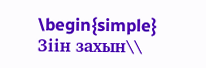\begin{simple}
Зіін захын\\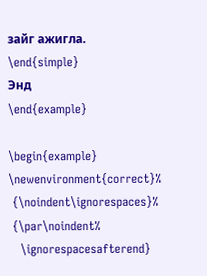зайг ажигла.
\end{simple}
Энд
\end{example}

\begin{example}
\newenvironment{correct}%
 {\noindent\ignorespaces}%
 {\par\noindent%
   \ignorespacesafterend}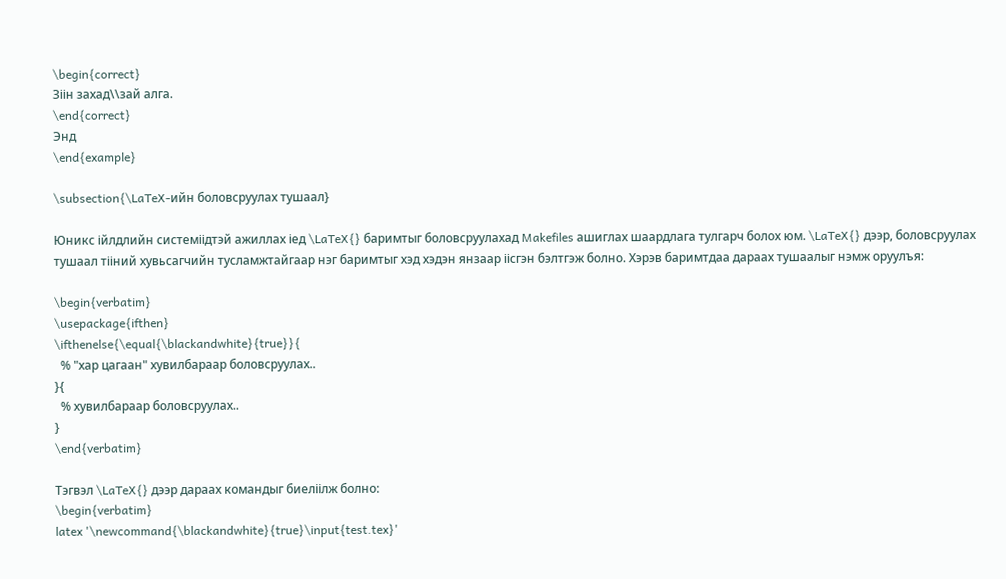\begin{correct}
Зіін захад\\зай алга.
\end{correct}
Энд
\end{example}

\subsection{\LaTeX-ийн боловсруулах тушаал}

Юникс ійлдлийн системіідтэй ажиллах іед \LaTeX{} баримтыг боловсруулахад Makefiles ашиглах шаардлага тулгарч болох юм. \LaTeX{} дээр, боловсруулах тушаал тііний хувьсагчийн тусламжтайгаар нэг баримтыг хэд хэдэн янзаар іісгэн бэлтгэж болно. Хэрэв баримтдаа дараах тушаалыг нэмж оруулъя:

\begin{verbatim}
\usepackage{ifthen}
\ifthenelse{\equal{\blackandwhite}{true}}{
  % "хар цагаан" хувилбараар боловсруулах..
}{
  % хувилбараар боловсруулах..
}
\end{verbatim}

Тэгвэл \LaTeX{} дээр дараах командыг биеліілж болно:
\begin{verbatim}
latex '\newcommand{\blackandwhite}{true}\input{test.tex}'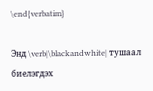\end{verbatim}

Энд \verb|\blackandwhite| тушаал биелэгдэх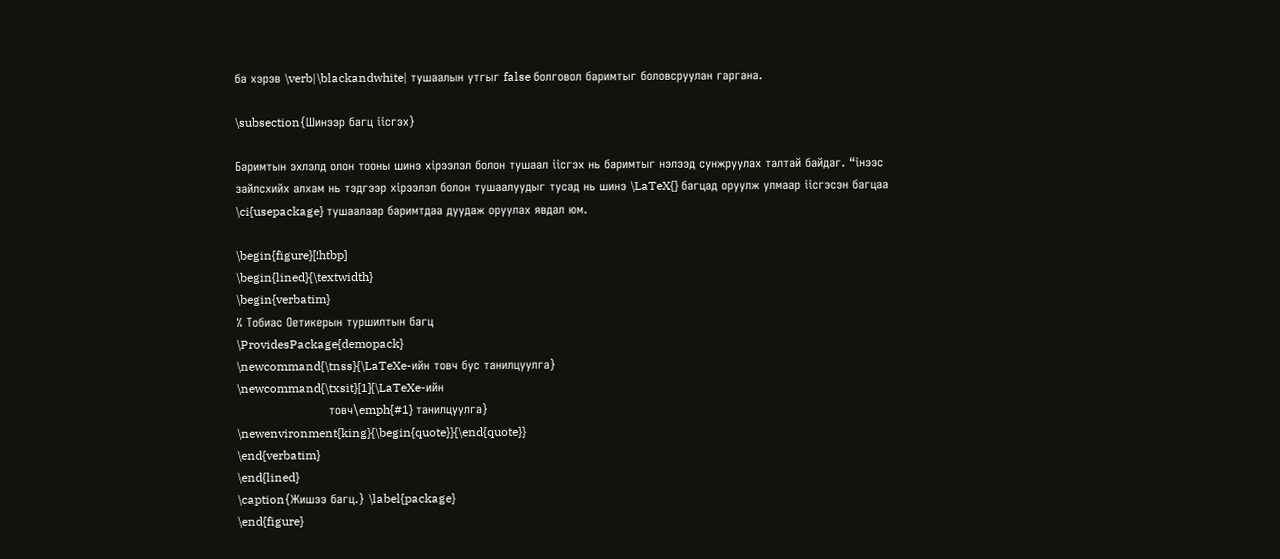ба хэрэв \verb|\blackandwhite| тушаалын утгыг false болговол баримтыг боловсруулан гаргана.

\subsection{Шинээр багц іісгэх}

Баримтын эхлэлд олон тооны шинэ хірээлэл болон тушаал іісгэх нь баримтыг нэлээд сунжруулах талтай байдаг. “інээс зайлсхийх алхам нь тэдгээр хірээлэл болон тушаалуудыг тусад нь шинэ \LaTeX{} багцад оруулж улмаар іісгэсэн багцаа \ci{usepackage} тушаалаар баримтдаа дуудаж оруулах явдал юм.

\begin{figure}[!htbp]
\begin{lined}{\textwidth}
\begin{verbatim}
% Тобиас Оетикерын туршилтын багц
\ProvidesPackage{demopack}
\newcommand{\tnss}{\LaTeXe-ийн товч бус танилцуулга}
\newcommand{\txsit}[1]{\LaTeXe-ийн
                       товч\emph{#1} танилцуулга}
\newenvironment{king}{\begin{quote}}{\end{quote}}
\end{verbatim}
\end{lined}
\caption{Жишээ багц.} \label{package}
\end{figure}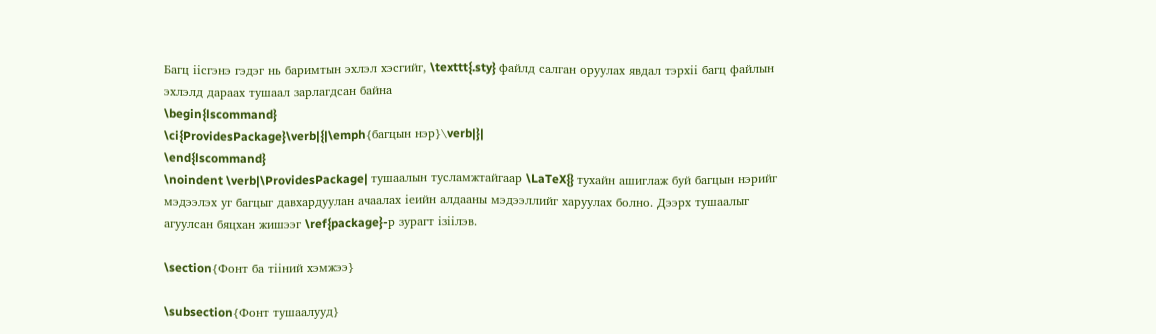Багц іісгэнэ гэдэг нь баримтын эхлэл хэсгийг, \texttt{.sty} файлд салган оруулах явдал тэрхіі багц файлын эхлэлд дараах тушаал зарлагдсан байна
\begin{lscommand}
\ci{ProvidesPackage}\verb|{|\emph{багцын нэр}\verb|}|
\end{lscommand}
\noindent \verb|\ProvidesPackage| тушаалын тусламжтайгаар \LaTeX{} тухайн ашиглаж буй багцын нэрийг мэдээлэх уг багцыг давхардуулан ачаалах іеийн алдааны мэдээллийг харуулах болно. Дээрх тушаалыг агуулсан бяцхан жишээг \ref{package}-р зурагт ізіілэв.

\section{Фонт ба тііний хэмжээ}

\subsection{Фонт тушаалууд}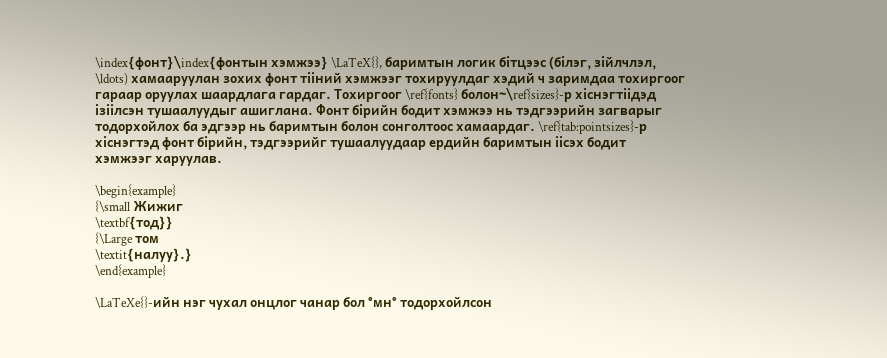\index{фонт}\index{фонтын хэмжээ} \LaTeX{}, баримтын логик бітцээс (білэг, зійлчлэл, \ldots) хамааруулан зохих фонт тііний хэмжээг тохируулдаг хэдий ч заримдаа тохиргоог гараар оруулах шаардлага гардаг. Тохиргоог \ref{fonts} болон~\ref{sizes}-р хіснэгтіідэд ізіілсэн тушаалуудыг ашиглана. Фонт бірийн бодит хэмжээ нь тэдгээрийн загварыг тодорхойлох ба эдгээр нь баримтын болон сонголтоос хамаардаг. \ref{tab:pointsizes}-р хіснэгтэд фонт бірийн, тэдгээрийг тушаалуудаар ердийн баримтын іісэх бодит хэмжээг харуулав.

\begin{example}
{\small Жижиг
\textbf{тод}}
{\Large том
\textit{налуу}.}
\end{example}

\LaTeXe{}-ийн нэг чухал онцлог чанар бол °мн° тодорхойлсон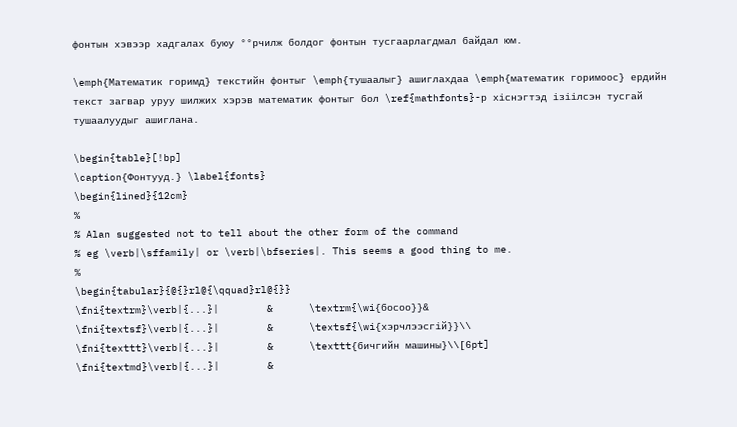фонтын хэвээр хадгалах буюу °°рчилж болдог фонтын тусгаарлагдмал байдал юм.

\emph{Математик горимд} текстийн фонтыг \emph{тушаалыг} ашиглахдаа \emph{математик горимоос} ердийн текст загвар уруу шилжих хэрэв математик фонтыг бол \ref{mathfonts}-р хіснэгтэд ізіілсэн тусгай тушаалуудыг ашиглана.

\begin{table}[!bp]
\caption{Фонтууд.} \label{fonts}
\begin{lined}{12cm}
%
% Alan suggested not to tell about the other form of the command
% eg \verb|\sffamily| or \verb|\bfseries|. This seems a good thing to me.
%
\begin{tabular}{@{}rl@{\qquad}rl@{}}
\fni{textrm}\verb|{...}|        &      \textrm{\wi{босоо}}&
\fni{textsf}\verb|{...}|        &      \textsf{\wi{хэрчлээсгій}}\\
\fni{texttt}\verb|{...}|        &      \texttt{бичгийн машины}\\[6pt]
\fni{textmd}\verb|{...}|        &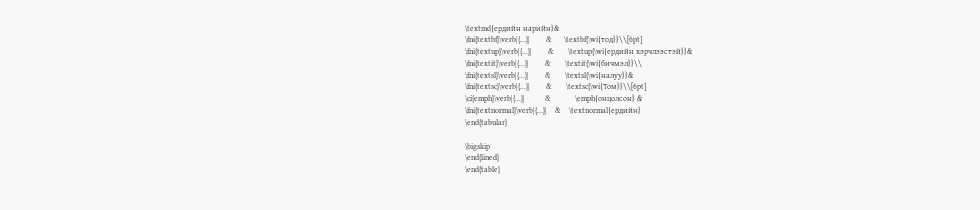\textmd{ердийн нарийн}&
\fni{textbf}\verb|{...}|        &      \textbf{\wi{тод}}\\[6pt]
\fni{textup}\verb|{...}|        &       \textup{\wi{ердийн хэрчлээстэй}}&
\fni{textit}\verb|{...}|        &       \textit{\wi{бичмэл}}\\
\fni{textsl}\verb|{...}|        &       \textsl{\wi{налуу}}&
\fni{textsc}\verb|{...}|        &       \textsc{\wi{Том}}\\[6pt]
\ci{emph}\verb|{...}|          &            \emph{онцолсон} &
\fni{textnormal}\verb|{...}|    &    \textnormal{ердийн}
\end{tabular}

\bigskip
\end{lined}
\end{table}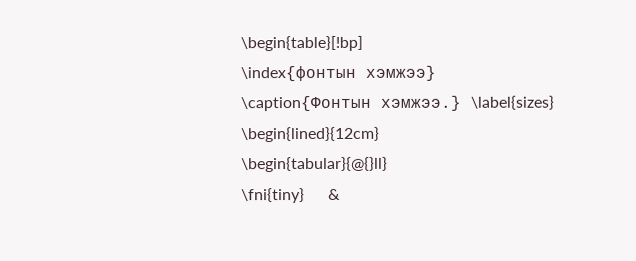\begin{table}[!bp]
\index{фонтын хэмжээ}
\caption{Фонтын хэмжээ.} \label{sizes}
\begin{lined}{12cm}
\begin{tabular}{@{}ll}
\fni{tiny}      &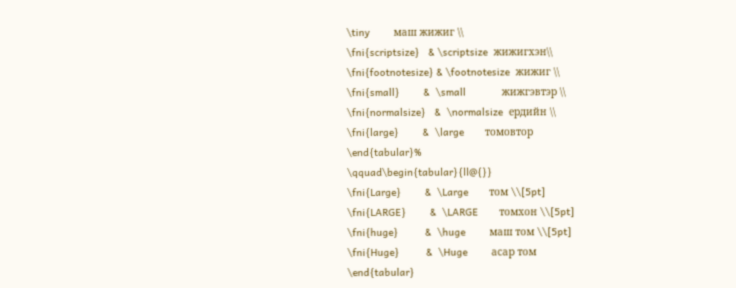\tiny        маш жижиг \\
\fni{scriptsize}   & \scriptsize  жижигхэн\\
\fni{footnotesize} & \footnotesize  жижиг \\
\fni{small}        &  \small            жижгэвтэр \\
\fni{normalsize}   &  \normalsize  ердийн \\
\fni{large}        &  \large       томовтор
\end{tabular}%
\qquad\begin{tabular}{ll@{}}
\fni{Large}        &  \Large       том \\[5pt]
\fni{LARGE}        &  \LARGE       томхон \\[5pt]
\fni{huge}         &  \huge        маш том \\[5pt]
\fni{Huge}         &  \Huge        асар том
\end{tabular}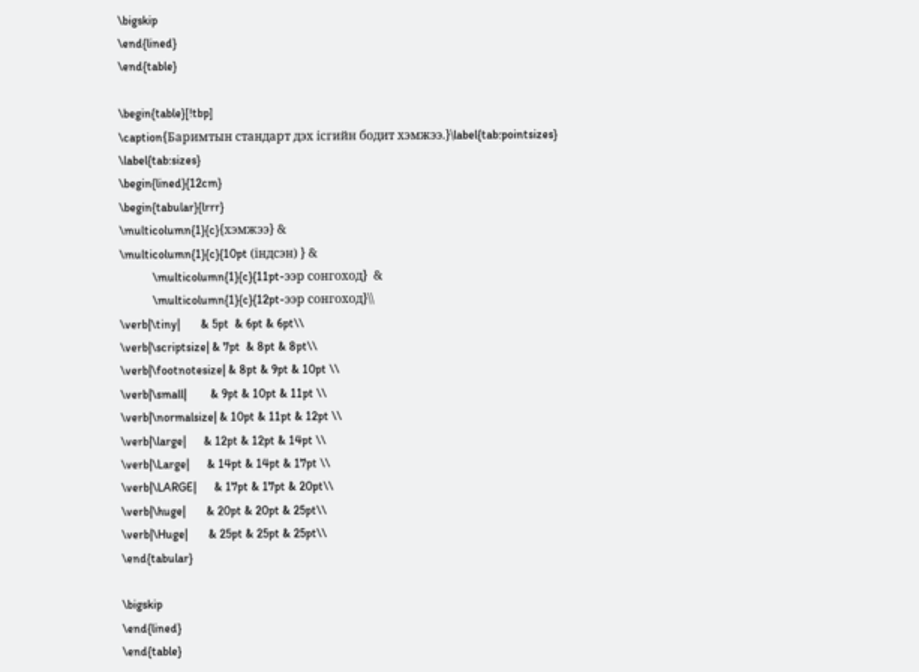\bigskip
\end{lined}
\end{table}

\begin{table}[!tbp]
\caption{Баримтын стандарт дэх ісгийн бодит хэмжээ.}\label{tab:pointsizes}
\label{tab:sizes}
\begin{lined}{12cm}
\begin{tabular}{lrrr}
\multicolumn{1}{c}{хэмжээ} &
\multicolumn{1}{c}{10pt (індсэн) } &
           \multicolumn{1}{c}{11pt-ээр сонгоход}  &
           \multicolumn{1}{c}{12pt-ээр сонгоход}\\
\verb|\tiny|       & 5pt  & 6pt & 6pt\\
\verb|\scriptsize| & 7pt  & 8pt & 8pt\\
\verb|\footnotesize| & 8pt & 9pt & 10pt \\
\verb|\small|        & 9pt & 10pt & 11pt \\
\verb|\normalsize| & 10pt & 11pt & 12pt \\
\verb|\large|      & 12pt & 12pt & 14pt \\
\verb|\Large|      & 14pt & 14pt & 17pt \\
\verb|\LARGE|      & 17pt & 17pt & 20pt\\
\verb|\huge|       & 20pt & 20pt & 25pt\\
\verb|\Huge|       & 25pt & 25pt & 25pt\\
\end{tabular}

\bigskip
\end{lined}
\end{table}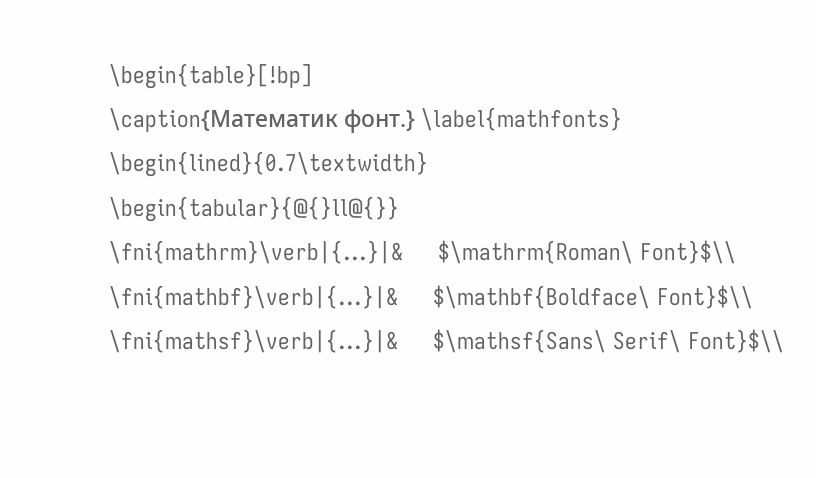\begin{table}[!bp]
\caption{Математик фонт.} \label{mathfonts}
\begin{lined}{0.7\textwidth}
\begin{tabular}{@{}ll@{}}
\fni{mathrm}\verb|{...}|&     $\mathrm{Roman\ Font}$\\
\fni{mathbf}\verb|{...}|&     $\mathbf{Boldface\ Font}$\\
\fni{mathsf}\verb|{...}|&     $\mathsf{Sans\ Serif\ Font}$\\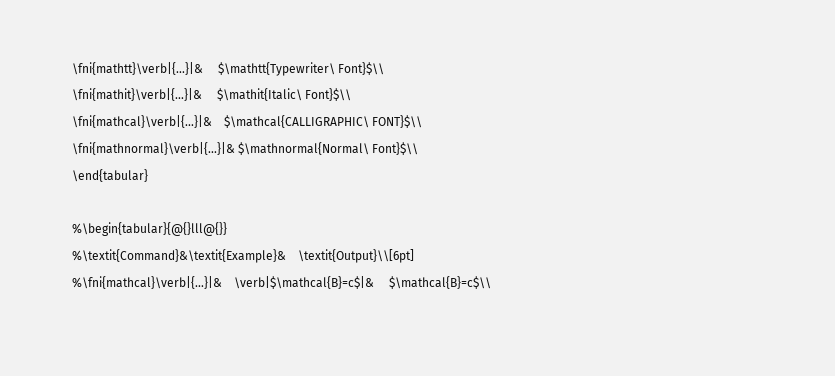\fni{mathtt}\verb|{...}|&     $\mathtt{Typewriter\ Font}$\\
\fni{mathit}\verb|{...}|&     $\mathit{Italic\ Font}$\\
\fni{mathcal}\verb|{...}|&    $\mathcal{CALLIGRAPHIC\ FONT}$\\
\fni{mathnormal}\verb|{...}|& $\mathnormal{Normal\ Font}$\\
\end{tabular}

%\begin{tabular}{@{}lll@{}}
%\textit{Command}&\textit{Example}&    \textit{Output}\\[6pt]
%\fni{mathcal}\verb|{...}|&    \verb|$\mathcal{B}=c$|&     $\mathcal{B}=c$\\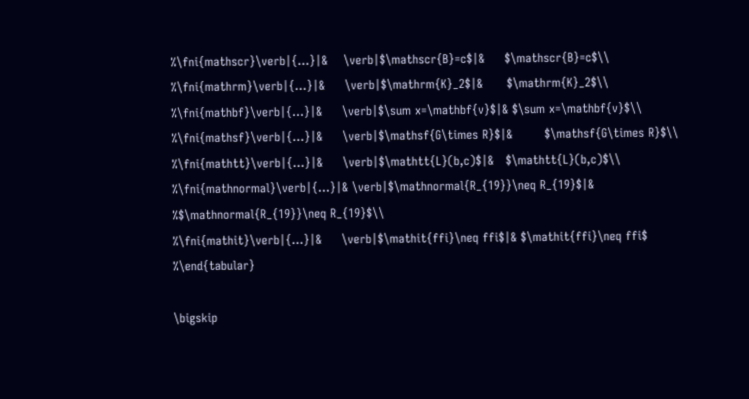%\fni{mathscr}\verb|{...}|&    \verb|$\mathscr{B}=c$|&     $\mathscr{B}=c$\\
%\fni{mathrm}\verb|{...}|&     \verb|$\mathrm{K}_2$|&      $\mathrm{K}_2$\\
%\fni{mathbf}\verb|{...}|&     \verb|$\sum x=\mathbf{v}$|& $\sum x=\mathbf{v}$\\
%\fni{mathsf}\verb|{...}|&     \verb|$\mathsf{G\times R}$|&        $\mathsf{G\times R}$\\
%\fni{mathtt}\verb|{...}|&     \verb|$\mathtt{L}(b,c)$|&   $\mathtt{L}(b,c)$\\
%\fni{mathnormal}\verb|{...}|& \verb|$\mathnormal{R_{19}}\neq R_{19}$|&
%$\mathnormal{R_{19}}\neq R_{19}$\\
%\fni{mathit}\verb|{...}|&     \verb|$\mathit{ffi}\neq ffi$|& $\mathit{ffi}\neq ffi$
%\end{tabular}

\bigskip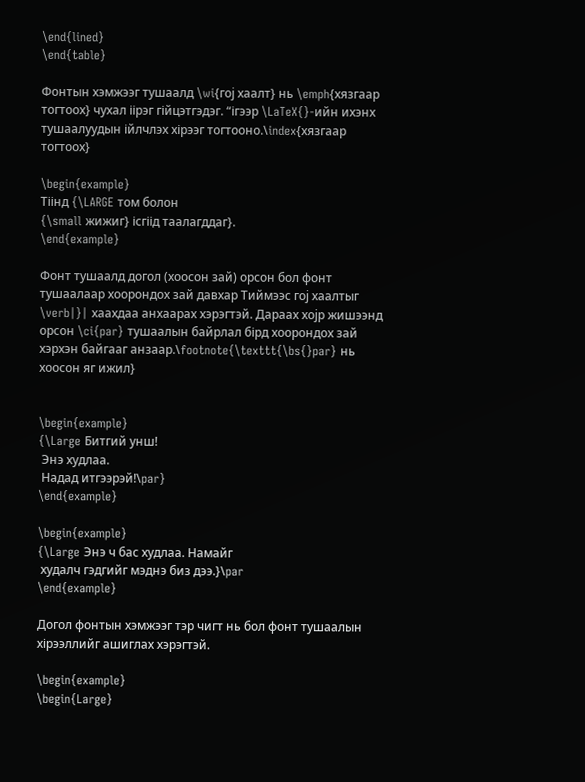\end{lined}
\end{table}

Фонтын хэмжээг тушаалд \wi{гој хаалт} нь \emph{хязгаар тогтоох} чухал іірэг гійцэтгэдэг. “ігээр \LaTeX{}-ийн ихэнх тушаалуудын ійлчлэх хірээг тогтооно.\index{хязгаар тогтоох}

\begin{example}
Тіінд {\LARGE том болон
{\small жижиг} ісгіід таалагддаг}.
\end{example}

Фонт тушаалд догол (хоосон зай) орсон бол фонт тушаалаар хоорондох зай давхар Тиймээс гој хаалтыг \verb|}| хаахдаа анхаарах хэрэгтэй. Дараах хојр жишээнд орсон \ci{par} тушаалын байрлал бірд хоорондох зай хэрхэн байгааг анзаар.\footnote{\texttt{\bs{}par} нь хоосон яг ижил}


\begin{example}
{\Large Битгий унш!
 Энэ худлаа.
 Надад итгээрэй!\par}
\end{example}

\begin{example}
{\Large Энэ ч бас худлаа. Намайг
 худалч гэдгийг мэднэ биз дээ.}\par
\end{example}

Догол фонтын хэмжээг тэр чигт нь бол фонт тушаалын хірээллийг ашиглах хэрэгтэй.

\begin{example}
\begin{Large}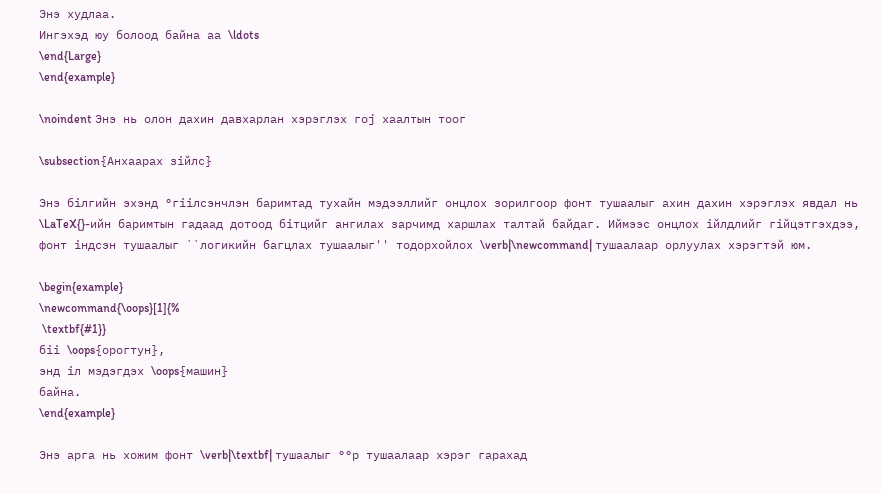Энэ худлаа.
Ингэхэд юу болоод байна аа \ldots
\end{Large}
\end{example}

\noindent Энэ нь олон дахин давхарлан хэрэглэх гој хаалтын тоог

\subsection{Анхаарах зійлс}

Энэ білгийн эхэнд °гіілсэнчлэн баримтад тухайн мэдээллийг онцлох зорилгоор фонт тушаалыг ахин дахин хэрэглэх явдал нь \LaTeX{}-ийн баримтын гадаад дотоод бітцийг ангилах зарчимд харшлах талтай байдаг. Иймээс онцлох ійлдлийг гійцэтгэхдээ, фонт індсэн тушаалыг ``логикийн багцлах тушаалыг'' тодорхойлох \verb|\newcommand| тушаалаар орлуулах хэрэгтэй юм.

\begin{example}
\newcommand{\oops}[1]{%
 \textbf{#1}}
біі \oops{орогтун},
энд іл мэдэгдэх \oops{машин}
байна.
\end{example}

Энэ арга нь хожим фонт \verb|\textbf| тушаалыг °°р тушаалаар хэрэг гарахад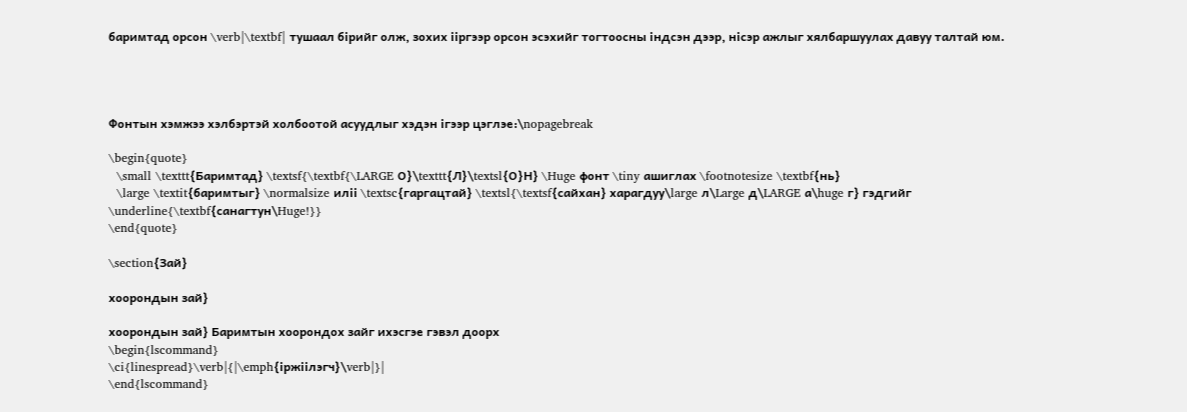баримтад орсон \verb|\textbf| тушаал бірийг олж, зохих ііргээр орсон эсэхийг тогтоосны індсэн дээр, нісэр ажлыг хялбаршуулах давуу талтай юм.




Фонтын хэмжээ хэлбэртэй холбоотой асуудлыг хэдэн ігээр цэглэе:\nopagebreak

\begin{quote}
  \small \texttt{Баримтад} \textsf{\textbf{\LARGE О}\texttt{Л}\textsl{О}Н} \Huge фонт \tiny ашиглах \footnotesize \textbf{нь}
  \large \textit{баримтыг} \normalsize иліі \textsc{гаргацтай} \textsl{\textsf{сайхан} харагдуу\large л\Large д\LARGE а\huge г} гэдгийг \underline{\textbf{санагтун\Huge!}}
\end{quote}

\section{Зай}

хоорондын зай}

хоорондын зай} Баримтын хоорондох зайг ихэсгэе гэвэл доорх
\begin{lscommand}
\ci{linespread}\verb|{|\emph{іржіілэгч}\verb|}|
\end{lscommand}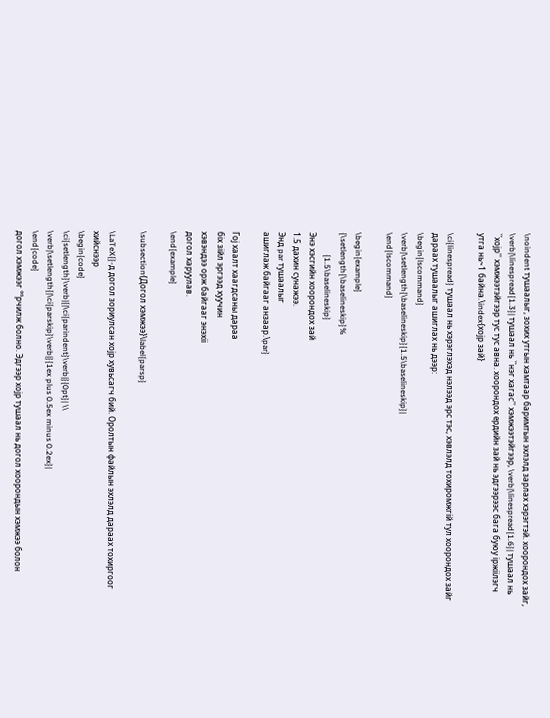\noindent тушаалыг, зохих утгын хамтаар баримтын эхлэлд зарлах хэрэгтэй. хоорондох зайг, \verb|\linespread{1.3}| тушаал нь ``нэг хагас'' хэмжээтэйгээр, \verb|\linespread{1.6}| тушаал нь ``хојр'' хэмжээтэйгээр тус тус авна. хоорондох ердийн зай нь эдгээрээс бага буюу іржіілэгч утга нь~1 байна.\index{хојр зай}

\ci{linespread} тушаал нь хэрэглэхэд нэлээд эрс тэс, хэвлэлд тохиромжгій тул хоорондох зайг дараах тушаалыг ашиглах нь дээр:
\begin{lscommand}
\verb|\setlength{\baselineskip}{1.5\baselineskip}|
\end{lscommand}

\begin{example}
{\setlength{\baselineskip}%
           {1.5\baselineskip}
Энэ хэсгийн хоорондох зай
1.5 дахин сунажээ.
Энд par тушаалыг
ашиглаж байгааг анзаар.\par}

Гој хаалт хаагдсаны дараа
біх зійл эргээд хуучин
хэвэндээ орж байгааг энэхіі
догол харуулав.
\end{example}

\subsection{Догол хэмжээ}\label{parsp}

\LaTeX{}-д догол зориулсан хојр хувьсагч бий. Оролтын файлын эхлэлд дараах тохиргоог хийснээр
\begin{code}
\ci{setlength}\verb|{|\ci{parindent}\verb|}{0pt}| \\
\verb|\setlength{|\ci{parskip}\verb|}{1ex plus 0.5ex minus 0.2ex}|
\end{code}
догол хэмжээг °°рчилж болно. Эдгээр хојр тушаал нь догол хоорондын хэмжээ болон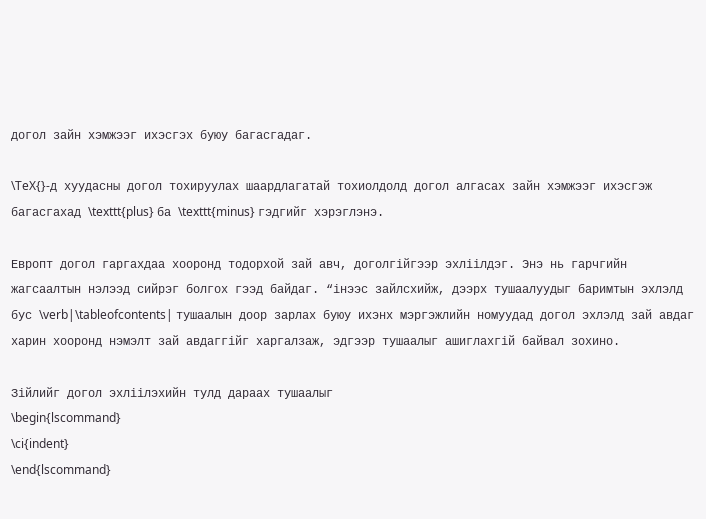догол зайн хэмжээг ихэсгэх буюу багасгадаг.

\TeX{}-д хуудасны догол тохируулах шаардлагатай тохиолдолд догол алгасах зайн хэмжээг ихэсгэж багасгахад \texttt{plus} ба \texttt{minus} гэдгийг хэрэглэнэ.

Европт догол гаргахдаа хооронд тодорхой зай авч, доголгійгээр эхліілдэг. Энэ нь гарчгийн жагсаалтын нэлээд сийрэг болгох гээд байдаг. “інээс зайлсхийж, дээрх тушаалуудыг баримтын эхлэлд бус \verb|\tableofcontents| тушаалын доор зарлах буюу ихэнх мэргэжлийн номуудад догол эхлэлд зай авдаг харин хооронд нэмэлт зай авдаггійг харгалзаж, эдгээр тушаалыг ашиглахгій байвал зохино.

Зійлийг догол эхліілэхийн тулд дараах тушаалыг
\begin{lscommand}
\ci{indent}
\end{lscommand}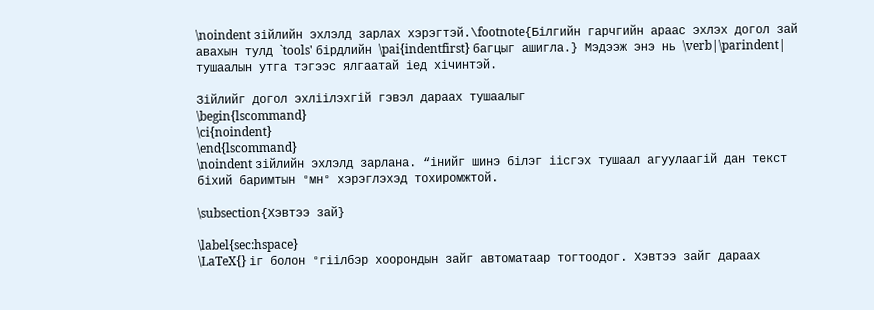\noindent зійлийн эхлэлд зарлах хэрэгтэй.\footnote{Білгийн гарчгийн араас эхлэх догол зай авахын тулд `tools' бірдлийн \pai{indentfirst} багцыг ашигла.} Мэдээж энэ нь \verb|\parindent| тушаалын утга тэгээс ялгаатай іед хічинтэй.

Зійлийг догол эхліілэхгій гэвэл дараах тушаалыг
\begin{lscommand}
\ci{noindent}
\end{lscommand}
\noindent зійлийн эхлэлд зарлана. “інийг шинэ білэг іісгэх тушаал агуулаагій дан текст біхий баримтын °мн° хэрэглэхэд тохиромжтой.

\subsection{Хэвтээ зай}

\label{sec:hspace}
\LaTeX{} іг болон °гіілбэр хоорондын зайг автоматаар тогтоодог. Хэвтээ зайг дараах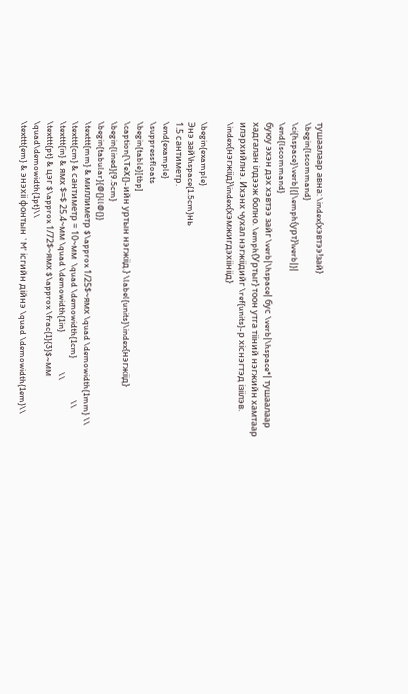тушаалаар авна: \index{хэвтээ!зай}
\begin{lscommand}
\ci{hspace}\verb|{|\emph{урт}\verb|}|
\end{lscommand}
буюу эхэн дэх хэвтээ зайг \verb|\hspace| бус \verb|\hspace*| тушаалаар хадгалан ілдээж болно. \emph{Уртыг} тоон утга тііний нэгжийн хамтаар илэрхийлнэ. Ихэнх чухал нэгжіідийг \ref{units}-р хіснэгтэд ізіілэв.
\index{нэгжіід}\index{хэмжигдэхіініід}

\begin{example}
Энэ зай\hspace{1.5cm}нь
1.5 сантиметр.
\end{example}
\suppressfloats
\begin{table}[tbp]
\caption{\TeX{}-ийн уртын нэгжіід.} \label{units}\index{нэгжіід}
\begin{lined}{9.5cm}
\begin{tabular}{@{}ll@{}}
\texttt{mm} & миллиметр $\approx 1/25$~ямх \quad \demowidth{1mm} \\
\texttt{cm} & сантиметр = 10~мм  \quad \demowidth{1cm}                     \\
\texttt{in} & ямх $=$ 25.4~мм \quad \demowidth{1in}                    \\
\texttt{pt} & цэг $\approx 1/72$~ямх $\approx \frac{1}{3}$~мм  \quad\demowidth{1pt}\\
\texttt{em} & энэхіі фонтын `M' ісгийн дійнэ \quad \demowidth{1em}\\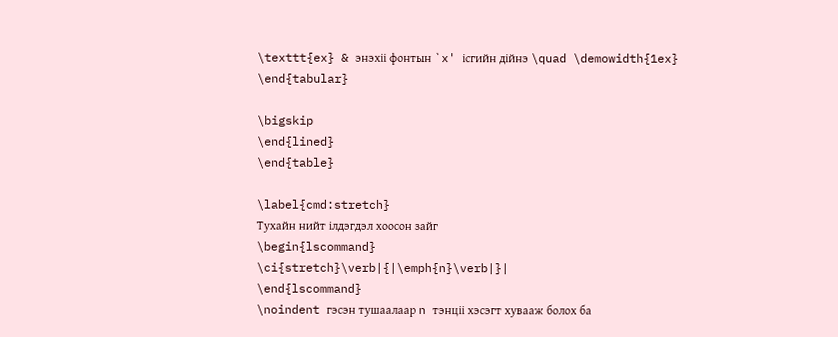\texttt{ex} & энэхіі фонтын `x' ісгийн дійнэ \quad \demowidth{1ex}
\end{tabular}

\bigskip
\end{lined}
\end{table}

\label{cmd:stretch}
Тухайн нийт ілдэгдэл хоосон зайг
\begin{lscommand}
\ci{stretch}\verb|{|\emph{n}\verb|}|
\end{lscommand}
\noindent гэсэн тушаалаар n тэнціі хэсэгт хувааж болох ба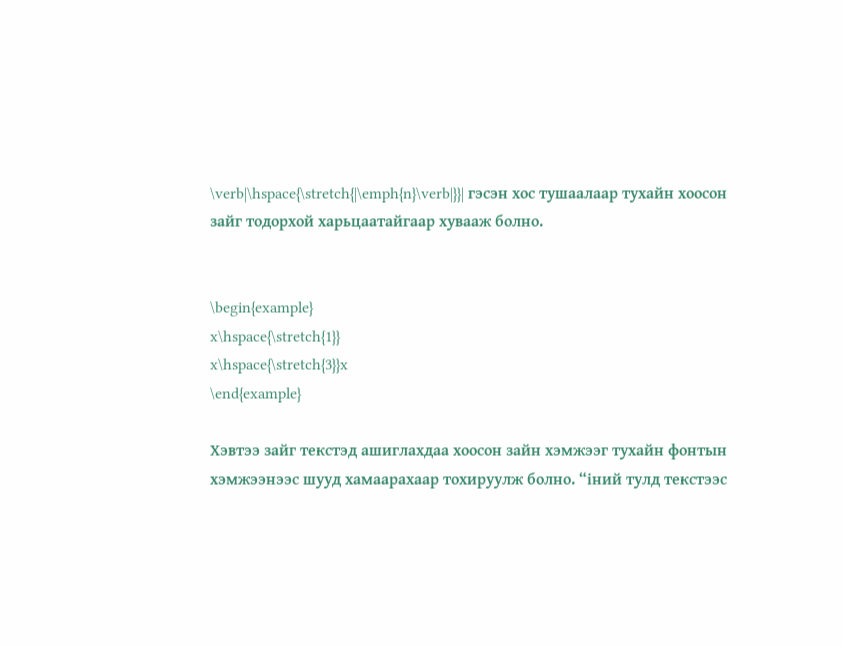\verb|\hspace{\stretch{|\emph{n}\verb|}}| гэсэн хос тушаалаар тухайн хоосон зайг тодорхой харьцаатайгаар хувааж болно.


\begin{example}
x\hspace{\stretch{1}}
x\hspace{\stretch{3}}x
\end{example}

Хэвтээ зайг текстэд ашиглахдаа хоосон зайн хэмжээг тухайн фонтын хэмжээнээс шууд хамаарахаар тохируулж болно. “іний тулд текстээс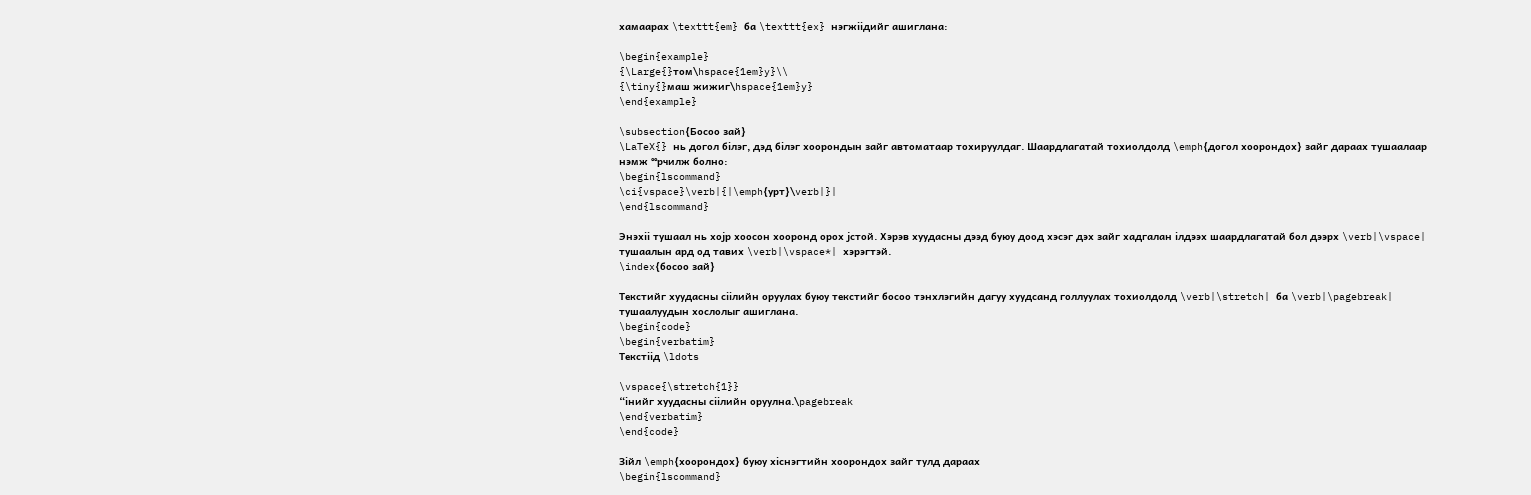хамаарах \texttt{em} ба \texttt{ex} нэгжіідийг ашиглана:

\begin{example}
{\Large{}том\hspace{1em}y}\\
{\tiny{}маш жижиг\hspace{1em}y}
\end{example}

\subsection{Босоо зай}
\LaTeX{} нь догол білэг, дэд білэг хоорондын зайг автоматаар тохируулдаг. Шаардлагатай тохиолдолд \emph{догол хоорондох} зайг дараах тушаалаар нэмж °°рчилж болно:
\begin{lscommand}
\ci{vspace}\verb|{|\emph{урт}\verb|}|
\end{lscommand}

Энэхіі тушаал нь хојр хоосон хооронд орох јстой. Хэрэв хуудасны дээд буюу доод хэсэг дэх зайг хадгалан ілдээх шаардлагатай бол дээрх \verb|\vspace| тушаалын ард од тавих \verb|\vspace*| хэрэгтэй.
\index{босоо зай}

Текстийг хуудасны сіілийн оруулах буюу текстийг босоо тэнхлэгийн дагуу хуудсанд голлуулах тохиолдолд \verb|\stretch| ба \verb|\pagebreak| тушаалуудын хослолыг ашиглана.
\begin{code}
\begin{verbatim}
Текстіід \ldots

\vspace{\stretch{1}}
“інийг хуудасны сіілийн оруулна.\pagebreak
\end{verbatim}
\end{code}

Зійл \emph{хоорондох} буюу хіснэгтийн хоорондох зайг тулд дараах
\begin{lscommand}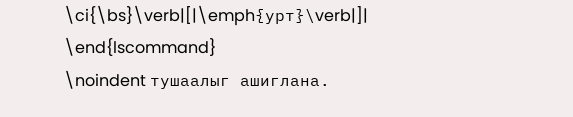\ci{\bs}\verb|[|\emph{урт}\verb|]|
\end{lscommand}
\noindent тушаалыг ашиглана.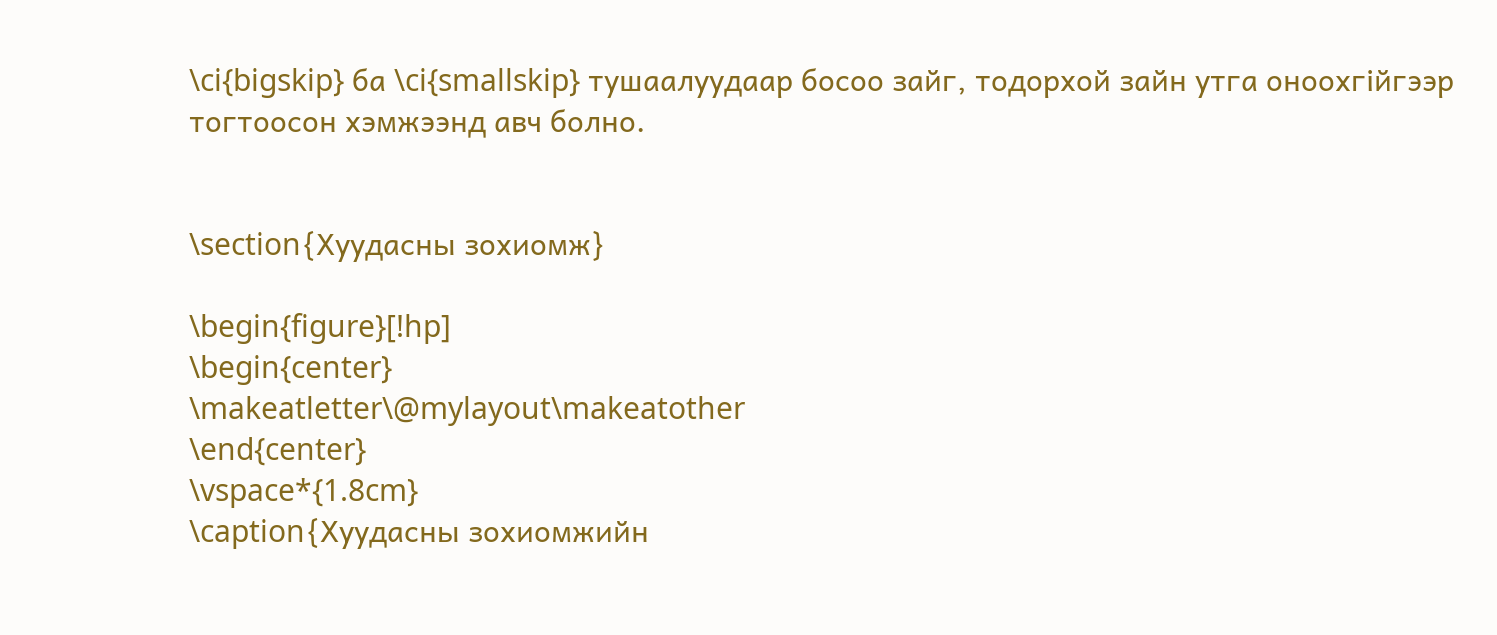\ci{bigskip} ба \ci{smallskip} тушаалуудаар босоо зайг, тодорхой зайн утга оноохгійгээр тогтоосон хэмжээнд авч болно.


\section{Хуудасны зохиомж}

\begin{figure}[!hp]
\begin{center}
\makeatletter\@mylayout\makeatother
\end{center}
\vspace*{1.8cm}
\caption{Хуудасны зохиомжийн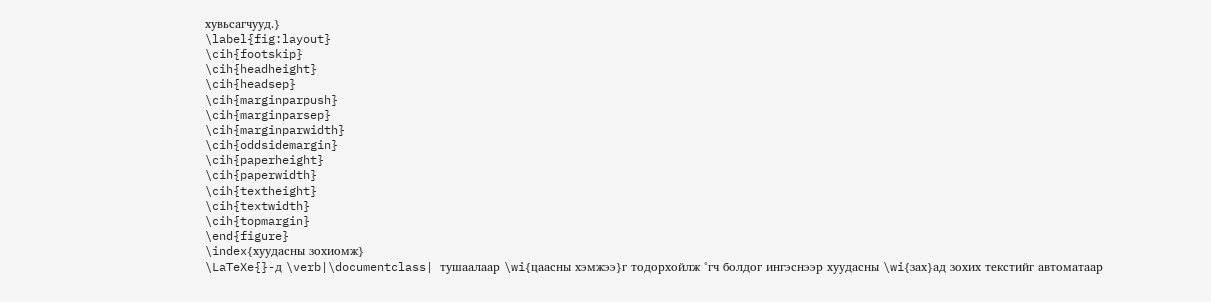хувьсагчууд.}
\label{fig:layout}
\cih{footskip}
\cih{headheight}
\cih{headsep}
\cih{marginparpush}
\cih{marginparsep}
\cih{marginparwidth}
\cih{oddsidemargin}
\cih{paperheight}
\cih{paperwidth}
\cih{textheight}
\cih{textwidth}
\cih{topmargin}
\end{figure}
\index{хуудасны зохиомж}
\LaTeXe{}-д \verb|\documentclass| тушаалаар \wi{цаасны хэмжээ}г тодорхойлж °гч болдог ингэснээр хуудасны \wi{зах}ад зохих текстийг автоматаар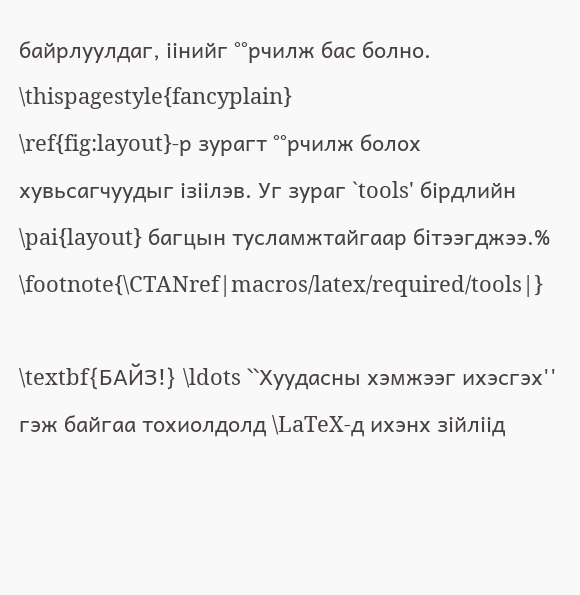байрлуулдаг, іінийг °°рчилж бас болно.
\thispagestyle{fancyplain}
\ref{fig:layout}-р зурагт °°рчилж болох хувьсагчуудыг ізіілэв. Уг зураг `tools' бірдлийн  \pai{layout} багцын тусламжтайгаар бітээгджээ.%
\footnote{\CTANref|macros/latex/required/tools|}

\textbf{БАЙЗ!} \ldots ``Хуудасны хэмжээг ихэсгэх'' гэж байгаа тохиолдолд \LaTeX-д ихэнх зійліід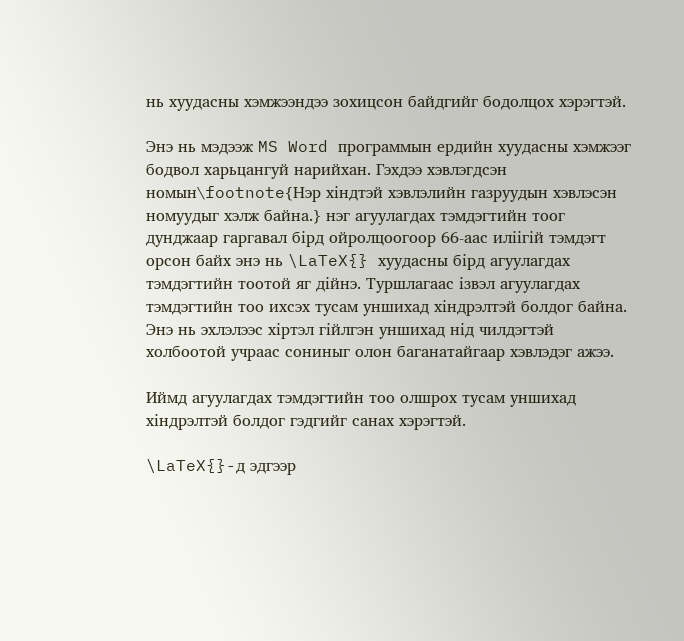нь хуудасны хэмжээндээ зохицсон байдгийг бодолцох хэрэгтэй.

Энэ нь мэдээж MS Word программын ердийн хуудасны хэмжээг бодвол харьцангуй нарийхан. Гэхдээ хэвлэгдсэн номын\footnote{Нэр хіндтэй хэвлэлийн газруудын хэвлэсэн номуудыг хэлж байна.} нэг агуулагдах тэмдэгтийн тоог дунджаар гаргавал бірд ойролцоогоор 66-аас иліігій тэмдэгт орсон байх энэ нь \LaTeX{} хуудасны бірд агуулагдах тэмдэгтийн тоотой яг дійнэ. Туршлагаас ізвэл агуулагдах тэмдэгтийн тоо ихсэх тусам уншихад хіндрэлтэй болдог байна. Энэ нь эхлэлээс хіртэл гійлгэн уншихад нід чилдэгтэй холбоотой учраас сониныг олон баганатайгаар хэвлэдэг ажээ.

Иймд агуулагдах тэмдэгтийн тоо олшрох тусам уншихад хіндрэлтэй болдог гэдгийг санах хэрэгтэй.

\LaTeX{}-д эдгээр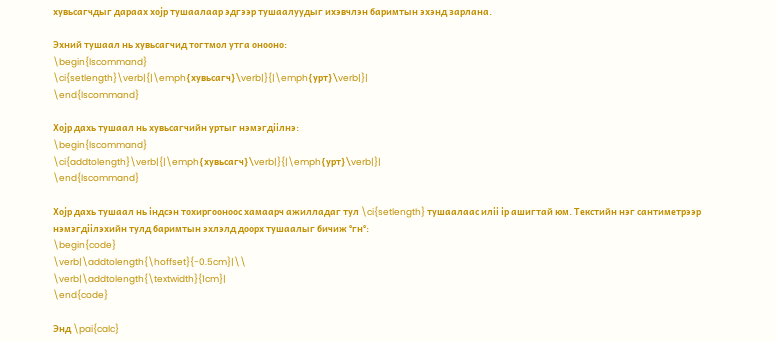хувьсагчдыг дараах хојр тушаалаар эдгээр тушаалуудыг ихэвчлэн баримтын эхэнд зарлана.

Эхний тушаал нь хувьсагчид тогтмол утга онооно:
\begin{lscommand}
\ci{setlength}\verb|{|\emph{хувьсагч}\verb|}{|\emph{урт}\verb|}|
\end{lscommand}

Хојр дахь тушаал нь хувьсагчийн уртыг нэмэгдіілнэ:
\begin{lscommand}
\ci{addtolength}\verb|{|\emph{хувьсагч}\verb|}{|\emph{урт}\verb|}|
\end{lscommand}

Хојр дахь тушаал нь індсэн тохиргооноос хамаарч ажилладаг тул \ci{setlength} тушаалаас иліі ір ашигтай юм. Текстийн нэг сантиметрээр нэмэгдіілэхийн тулд баримтын эхлэлд доорх тушаалыг бичиж °гн°:
\begin{code}
\verb|\addtolength{\hoffset}{-0.5cm}|\\
\verb|\addtolength{\textwidth}{1cm}|
\end{code}

Энд \pai{calc}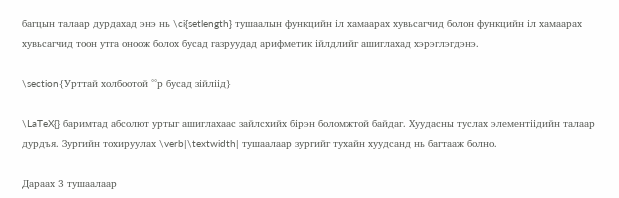багцын талаар дурдахад энэ нь \ci{setlength} тушаалын функцийн іл хамаарах хувьсагчид болон функцийн іл хамаарах хувьсагчид тоон утга оноож болох бусад газруудад арифметик ійлдлийг ашиглахад хэрэглэгдэнэ.

\section{Урттай холбоотой °°р бусад зійліід}

\LaTeX{} баримтад абсолют уртыг ашиглахаас зайлсхийх бірэн боломжтой байдаг. Хуудасны туслах элементіідийн талаар дурдъя. Зургийн тохируулах \verb|\textwidth| тушаалаар зургийг тухайн хуудсанд нь багтааж болно.

Дараах 3 тушаалаар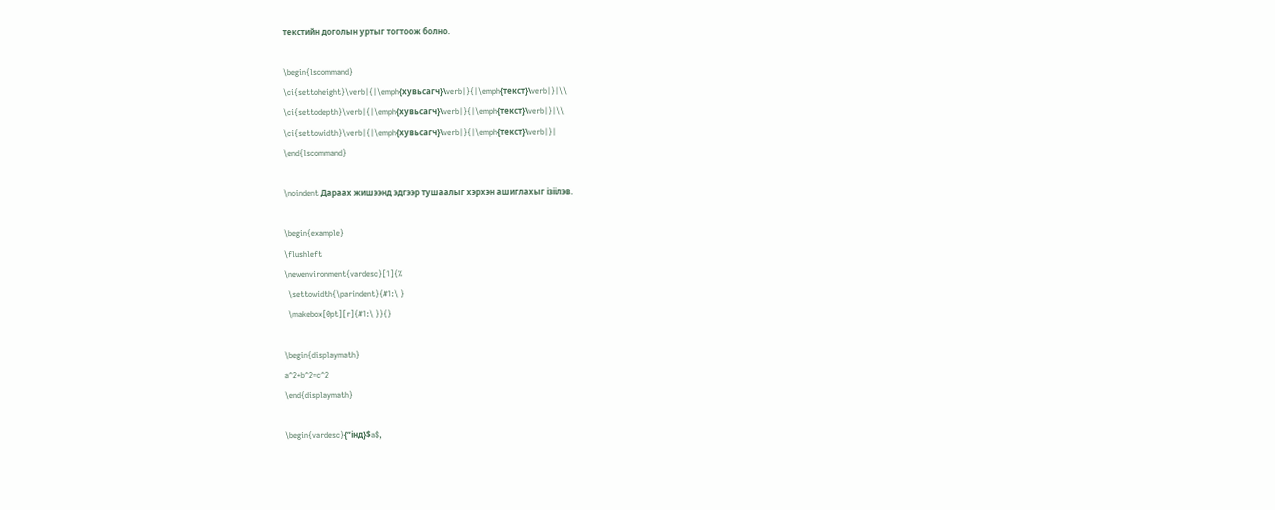текстийн доголын уртыг тогтоож болно.

\begin{lscommand}
\ci{settoheight}\verb|{|\emph{хувьсагч}\verb|}{|\emph{текст}\verb|}|\\
\ci{settodepth}\verb|{|\emph{хувьсагч}\verb|}{|\emph{текст}\verb|}|\\
\ci{settowidth}\verb|{|\emph{хувьсагч}\verb|}{|\emph{текст}\verb|}|
\end{lscommand}

\noindent Дараах жишээнд эдгээр тушаалыг хэрхэн ашиглахыг ізіілэв.

\begin{example}
\flushleft
\newenvironment{vardesc}[1]{%
  \settowidth{\parindent}{#1:\ }
  \makebox[0pt][r]{#1:\ }}{}

\begin{displaymath}
a^2+b^2=c^2
\end{displaymath}

\begin{vardesc}{“інд}$a$,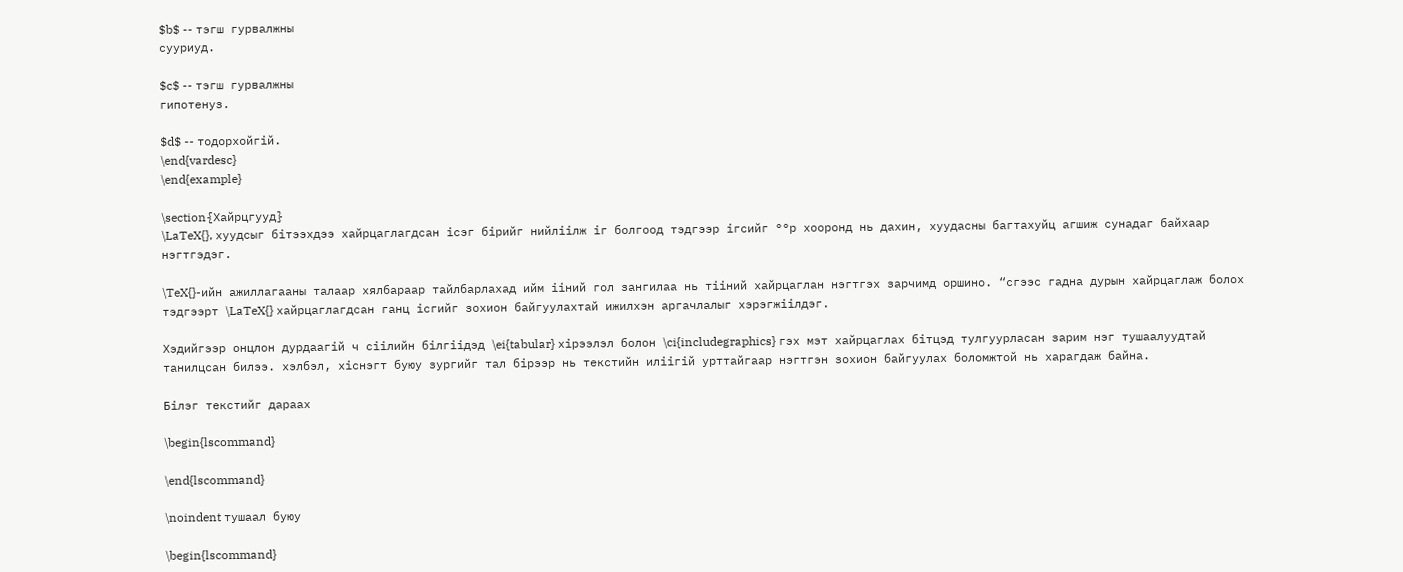$b$ -- тэгш гурвалжны
сууриуд.

$c$ -- тэгш гурвалжны
гипотенуз.

$d$ -- тодорхойгій.
\end{vardesc}
\end{example}

\section{Хайрцгууд}
\LaTeX{}, хуудсыг бітээхдээ хайрцаглагдсан ісэг бірийг нийліілж іг болгоод тэдгээр ігсийг °°р хооронд нь дахин, хуудасны багтахуйц агшиж сунадаг байхаар нэгтгэдэг.

\TeX{}-ийн ажиллагааны талаар хялбараар тайлбарлахад ийм ііний гол зангилаа нь тііний хайрцаглан нэгтгэх зарчимд оршино. “сгээс гадна дурын хайрцаглаж болох тэдгээрт \LaTeX{} хайрцаглагдсан ганц ісгийг зохион байгуулахтай ижилхэн аргачлалыг хэрэгжіілдэг.

Хэдийгээр онцлон дурдаагій ч сіілийн білгіідэд \ei{tabular} хірээлэл болон \ci{includegraphics} гэх мэт хайрцаглах бітцэд тулгуурласан зарим нэг тушаалуудтай танилцсан билээ. хэлбэл, хіснэгт буюу зургийг тал бірээр нь текстийн иліігій урттайгаар нэгтгэн зохион байгуулах боломжтой нь харагдаж байна.

Білэг текстийг дараах

\begin{lscommand}

\end{lscommand}

\noindent тушаал буюу

\begin{lscommand}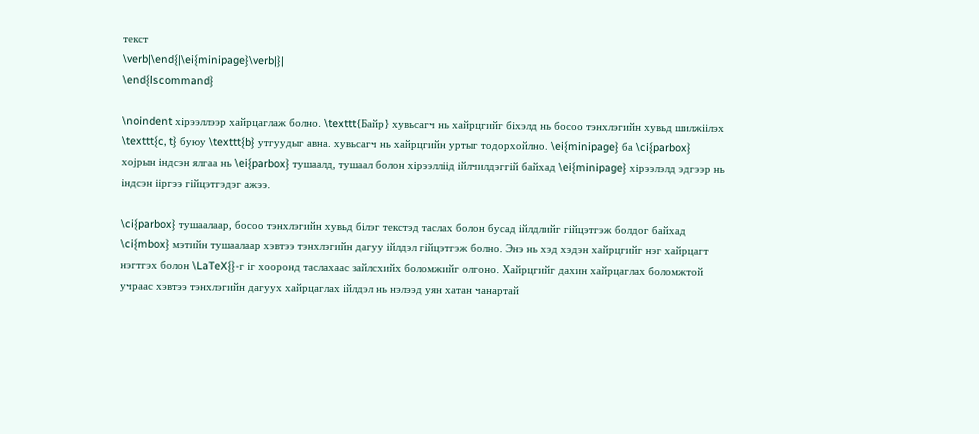текст
\verb|\end{|\ei{minipage}\verb|}|
\end{lscommand}

\noindent хірээллээр хайрцаглаж болно. \texttt{Байр} хувьсагч нь хайрцгийг біхэлд нь босоо тэнхлэгийн хувьд шилжіілэх \texttt{c, t} буюу \texttt{b} утгуудыг авна. хувьсагч нь хайрцгийн уртыг тодорхойлно. \ei{minipage} ба \ci{parbox} хојрын індсэн ялгаа нь \ei{parbox} тушаалд, тушаал болон хірээлліід ійлчилдэггій байхад \ei{minipage} хірээлэлд эдгээр нь індсэн ііргээ гійцэтгэдэг ажээ.

\ci{parbox} тушаалаар, босоо тэнхлэгийн хувьд білэг текстэд таслах болон бусад ійлдлийг гійцэтгэж болдог байхад \ci{mbox} мэтийн тушаалаар хэвтээ тэнхлэгийн дагуу ійлдэл гійцэтгэж болно. Энэ нь хэд хэдэн хайрцгийг нэг хайрцагт нэгтгэх болон \LaTeX{}-г іг хооронд таслахаас зайлсхийх боломжийг олгоно. Хайрцгийг дахин хайрцаглах боломжтой учраас хэвтээ тэнхлэгийн дагуух хайрцаглах ійлдэл нь нэлээд уян хатан чанартай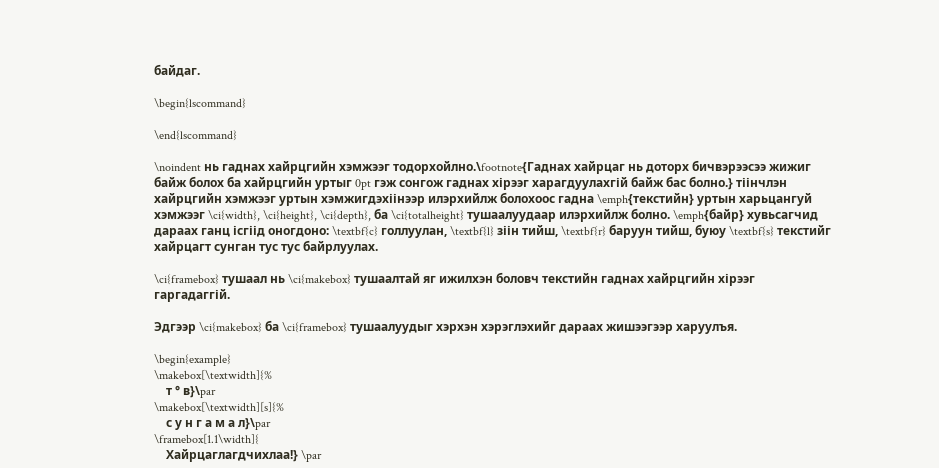байдаг.

\begin{lscommand}

\end{lscommand}

\noindent нь гаднах хайрцгийн хэмжээг тодорхойлно.\footnote{Гаднах хайрцаг нь доторх бичвэрээсээ жижиг байж болох ба хайрцгийн уртыг 0pt гэж сонгож гаднах хірээг харагдуулахгій байж бас болно.} тіінчлэн хайрцгийн хэмжээг уртын хэмжигдэхіінээр илэрхийлж болохоос гадна \emph{текстийн} уртын харьцангуй хэмжээг \ci{width}, \ci{height}, \ci{depth}, ба \ci{totalheight} тушаалуудаар илэрхийлж болно. \emph{байр} хувьсагчид дараах ганц ісгіід оногдоно: \textbf{c} голлуулан, \textbf{l} зіін тийш, \textbf{r} баруун тийш, буюу \textbf{s} текстийг хайрцагт сунган тус тус байрлуулах.

\ci{framebox} тушаал нь \ci{makebox} тушаалтай яг ижилхэн боловч текстийн гаднах хайрцгийн хірээг гаргадаггій.

Эдгээр \ci{makebox} ба \ci{framebox} тушаалуудыг хэрхэн хэрэглэхийг дараах жишээгээр харуулъя.

\begin{example}
\makebox[\textwidth]{%
    т ° в}\par
\makebox[\textwidth][s]{%
    с у н г а м а л}\par
\framebox[1.1\width]{
    Хайрцаглагдчихлаа!} \par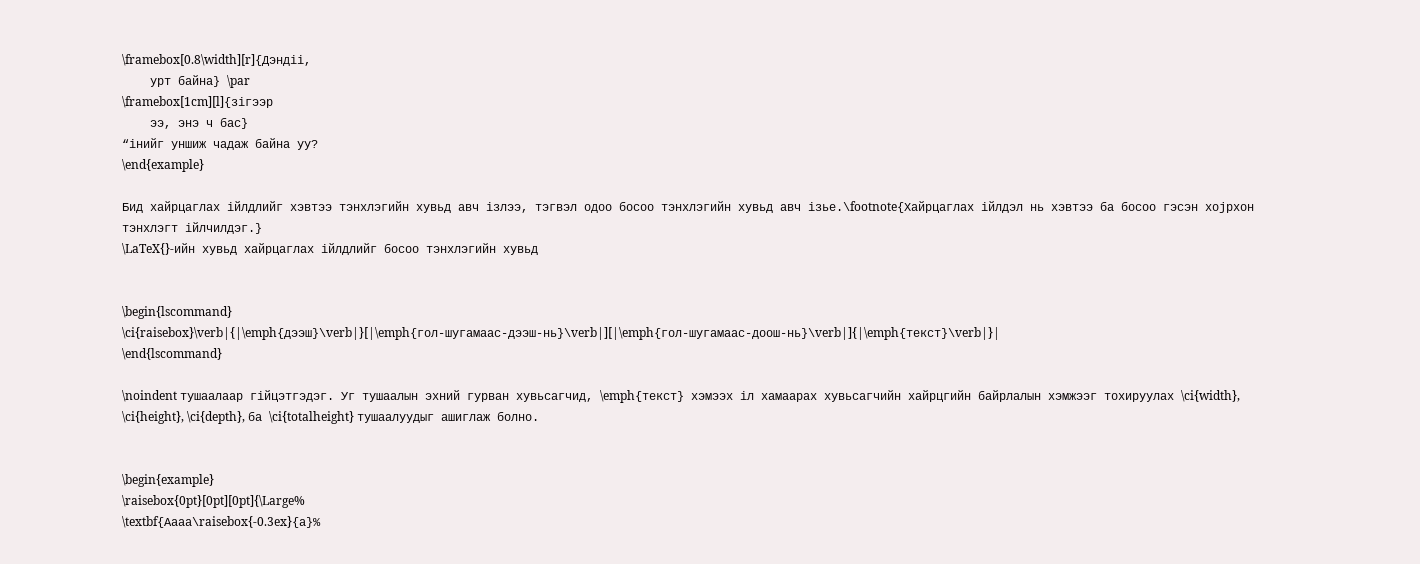\framebox[0.8\width][r]{Дэндіі,
    урт байна} \par
\framebox[1cm][l]{зігээр
    ээ, энэ ч бас}
“інийг уншиж чадаж байна уу?
\end{example}

Бид хайрцаглах ійлдлийг хэвтээ тэнхлэгийн хувьд авч ізлээ, тэгвэл одоо босоо тэнхлэгийн хувьд авч ізье.\footnote{Хайрцаглах ійлдэл нь хэвтээ ба босоо гэсэн хојрхон тэнхлэгт ійлчилдэг.}
\LaTeX{}-ийн хувьд хайрцаглах ійлдлийг босоо тэнхлэгийн хувьд


\begin{lscommand}
\ci{raisebox}\verb|{|\emph{дээш}\verb|}[|\emph{гол-шугамаас-дээш-нь}\verb|][|\emph{гол-шугамаас-доош-нь}\verb|]{|\emph{текст}\verb|}|
\end{lscommand}

\noindent тушаалаар гійцэтгэдэг. Уг тушаалын эхний гурван хувьсагчид, \emph{текст} хэмээх іл хамаарах хувьсагчийн хайрцгийн байрлалын хэмжээг тохируулах \ci{width}, \ci{height}, \ci{depth}, ба \ci{totalheight} тушаалуудыг ашиглаж болно.


\begin{example}
\raisebox{0pt}[0pt][0pt]{\Large%
\textbf{Аааа\raisebox{-0.3ex}{а}%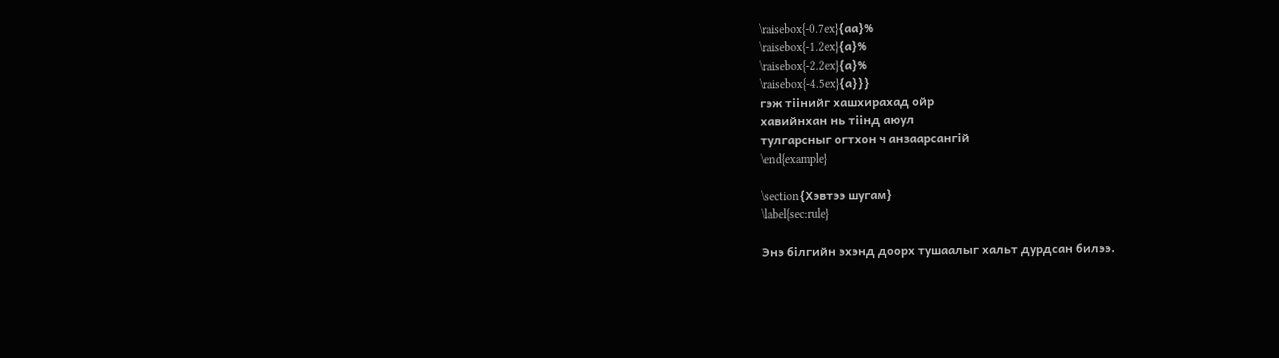\raisebox{-0.7ex}{аа}%
\raisebox{-1.2ex}{а}%
\raisebox{-2.2ex}{а}%
\raisebox{-4.5ex}{а}}}
гэж тіінийг хашхирахад ойр
хавийнхан нь тіінд аюул
тулгарсныг огтхон ч анзаарсангій
\end{example}

\section{Хэвтээ шугам}
\label{sec:rule}

Энэ білгийн эхэнд доорх тушаалыг хальт дурдсан билээ.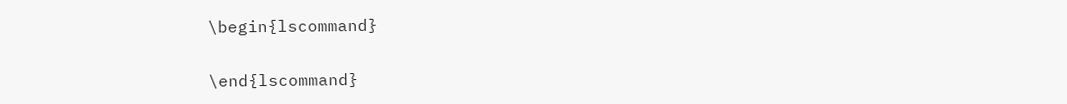\begin{lscommand}

\end{lscommand}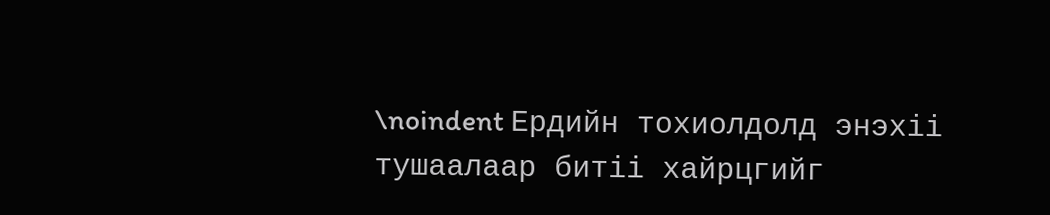\noindent Ердийн тохиолдолд энэхіі тушаалаар битіі хайрцгийг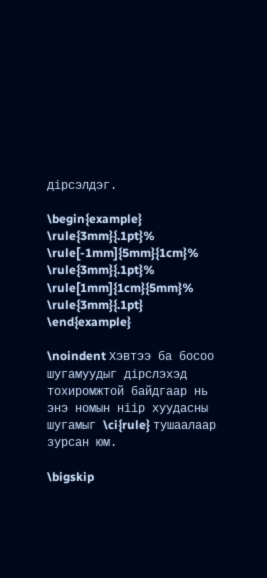дірсэлдэг.

\begin{example}
\rule{3mm}{.1pt}%
\rule[-1mm]{5mm}{1cm}%
\rule{3mm}{.1pt}%
\rule[1mm]{1cm}{5mm}%
\rule{3mm}{.1pt}
\end{example}

\noindent Хэвтээ ба босоо шугамуудыг дірслэхэд тохиромжтой байдгаар нь энэ номын ніір хуудасны шугамыг \ci{rule} тушаалаар зурсан юм.

\bigskip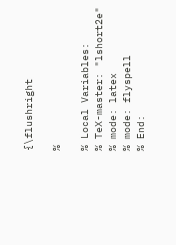{\flushright

%

% Local Variables:
% TeX-master: "lshort2e"
% mode: latex
% mode: flyspell
% End: